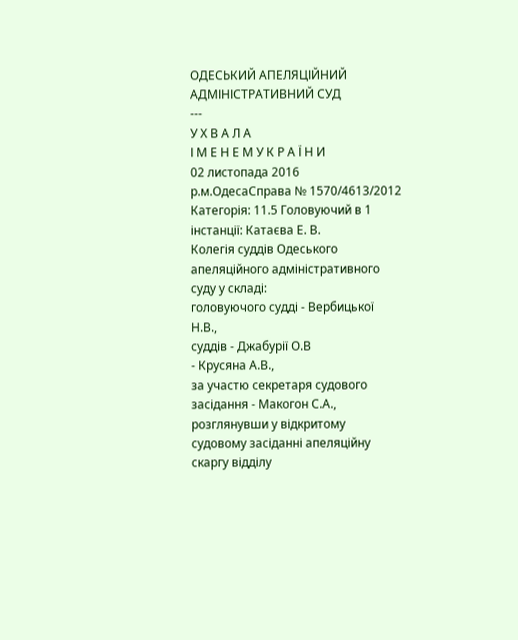ОДЕСЬКИЙ АПЕЛЯЦІЙНИЙ АДМІНІСТРАТИВНИЙ СУД
---
У Х В А Л А
І М Е Н Е М У К Р А Ї Н И
02 листопада 2016 р.м.ОдесаСправа № 1570/4613/2012
Категорія: 11.5 Головуючий в 1 інстанції: Катаєва Е. В.
Колегія суддів Одеського апеляційного адміністративного суду у складі:
головуючого судді - Вербицької Н.В.,
суддів - Джабурії О.В
- Крусяна А.В.,
за участю секретаря судового засідання - Макогон С.А.,
розглянувши у відкритому судовому засіданні апеляційну скаргу відділу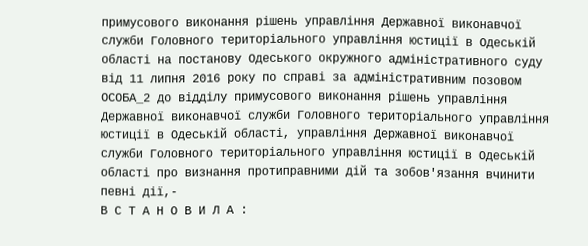примусового виконання рішень управління Державної виконавчої служби Головного територіального управління юстиції в Одеській області на постанову Одеського окружного адміністративного суду від 11 липня 2016 року по справі за адміністративним позовом ОСОБА_2 до відділу примусового виконання рішень управління Державної виконавчої служби Головного територіального управління юстиції в Одеській області, управління Державної виконавчої служби Головного територіального управління юстиції в Одеській області про визнання протиправними дій та зобов'язання вчинити певні дії,-
В С Т А Н О В И Л А :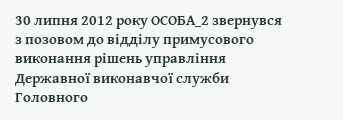30 липня 2012 року ОСОБА_2 звернувся з позовом до відділу примусового виконання рішень управління Державної виконавчої служби Головного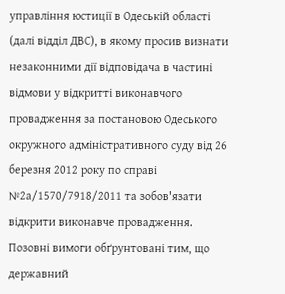управління юстиції в Одеській області (далі відділ ДВС), в якому просив визнати незаконними дії відповідача в частині відмови у відкритті виконавчого провадження за постановою Одеського окружного адміністративного суду від 26 березня 2012 року по справі №2а/1570/7918/2011 та зобов'язати відкрити виконавче провадження.
Позовні вимоги обґрунтовані тим, що державний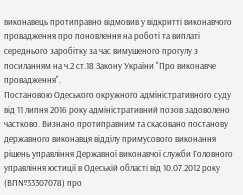виконавець протиправно відмовив у відкритті виконавчого провадження про поновлення на роботі та виплаті середнього заробітку за час вимушеного прогулу з посиланням на ч.2 ст.18 Закону України "Про виконавче провадження".
Постановою Одеського окружного адміністративного суду від 11 липня 2016 року адміністративний позов задоволено частково. Визнано протиправним та скасовано постанову державного виконавця відділу примусового виконання рішень управління Державної виконавчої служби Головного управління юстиції в Одеській області від 10.07.2012 року (ВП№33307078) про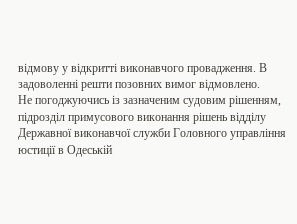відмову у відкритті виконавчого провадження. В задоволенні решти позовних вимог відмовлено.
Не погоджуючись із зазначеним судовим рішенням, підрозділ примусового виконання рішень відділу Державної виконавчої служби Головного управління юстиції в Одеській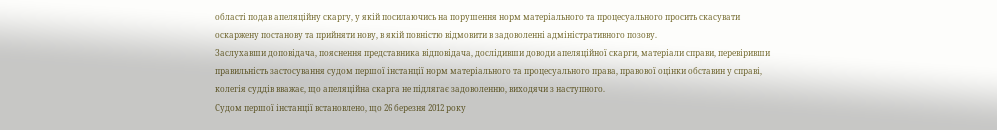області подав апеляційну скаргу, у якій посилаючись на порушення норм матеріального та процесуального просить скасувати оскаржену постанову та прийняти нову, в якій повністю відмовити в задоволенні адміністративного позову.
Заслухавши доповідача, пояснення представника відповідача, дослідивши доводи апеляційної скарги, матеріали справи, перевіривши правильність застосування судом першої інстанції норм матеріального та процесуального права, правової оцінки обставин у справі, колегія суддів вважає, що апеляційна скарга не підлягає задоволенню, виходячи з наступного.
Судом першої інстанції встановлено, що 26 березня 2012 року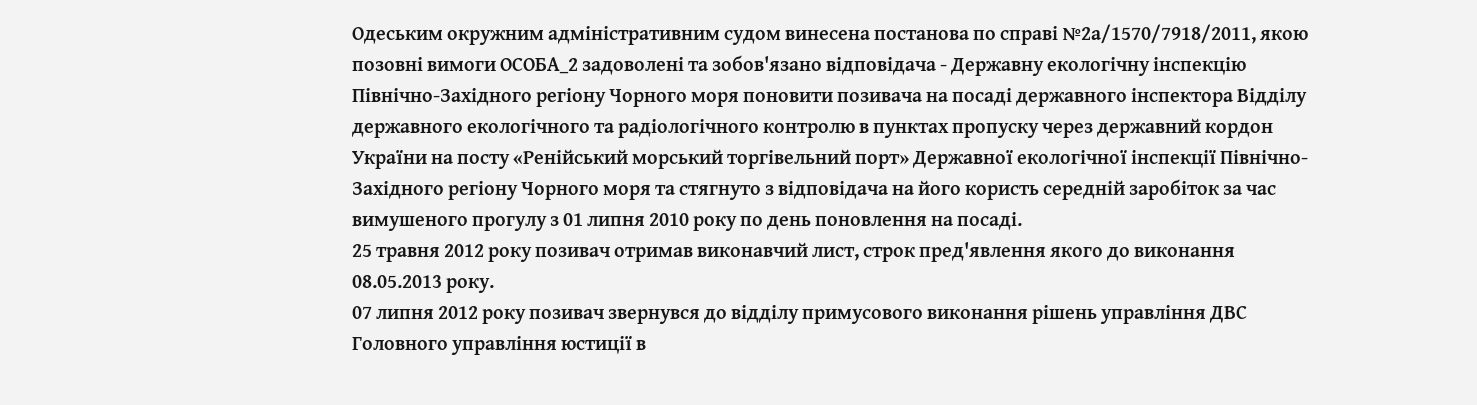Одеським окружним адміністративним судом винесена постанова по справі №2а/1570/7918/2011, якою позовні вимоги ОСОБА_2 задоволені та зобов'язано відповідача - Державну екологічну інспекцію Північно-Західного регіону Чорного моря поновити позивача на посаді державного інспектора Відділу державного екологічного та радіологічного контролю в пунктах пропуску через державний кордон України на посту «Ренійський морський торгівельний порт» Державної екологічної інспекції Північно-Західного регіону Чорного моря та стягнуто з відповідача на його користь середній заробіток за час вимушеного прогулу з 01 липня 2010 року по день поновлення на посаді.
25 травня 2012 року позивач отримав виконавчий лист, строк пред'явлення якого до виконання 08.05.2013 року.
07 липня 2012 року позивач звернувся до відділу примусового виконання рішень управління ДВС Головного управління юстиції в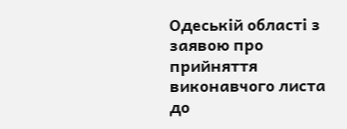Одеській області з заявою про прийняття виконавчого листа до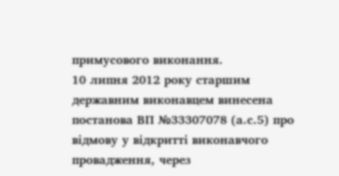примусового виконання.
10 липня 2012 року старшим державним виконавцем винесена постанова ВП №33307078 (а.с.5) про відмову у відкритті виконавчого провадження, через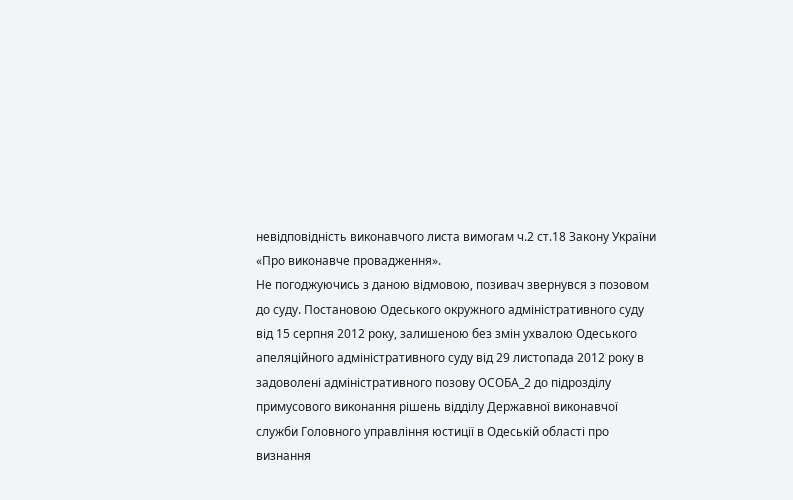невідповідність виконавчого листа вимогам ч.2 ст.18 Закону України «Про виконавче провадження».
Не погоджуючись з даною відмовою, позивач звернувся з позовом до суду. Постановою Одеського окружного адміністративного суду від 15 серпня 2012 року, залишеною без змін ухвалою Одеського апеляційного адміністративного суду від 29 листопада 2012 року в задоволені адміністративного позову ОСОБА_2 до підрозділу примусового виконання рішень відділу Державної виконавчої служби Головного управління юстиції в Одеській області про визнання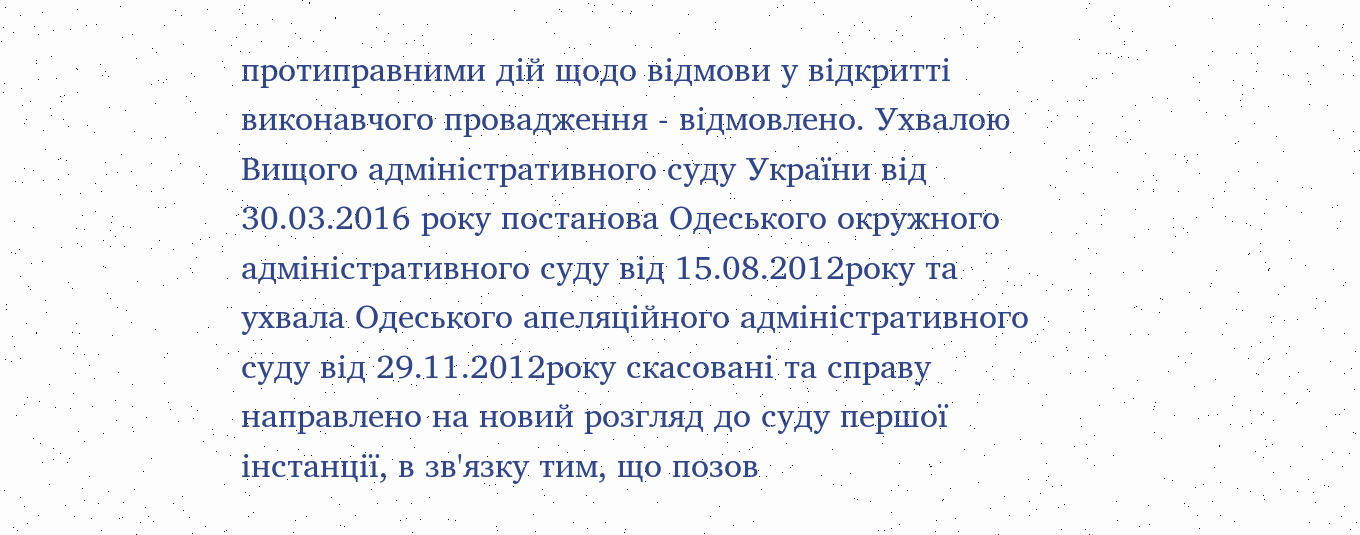протиправними дій щодо відмови у відкритті виконавчого провадження - відмовлено. Ухвалою Вищого адміністративного суду України від 30.03.2016 року постанова Одеського окружного адміністративного суду від 15.08.2012року та ухвала Одеського апеляційного адміністративного суду від 29.11.2012року скасовані та справу направлено на новий розгляд до суду першої інстанції, в зв'язку тим, що позов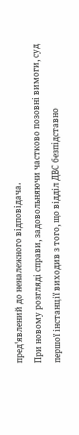пред'явлений до неналежного відповідача.
При новому розгляді справи, задовольняючи частково позовні вимоги, суд першої інстанції виходив з того, що відділ ДВС безпідставно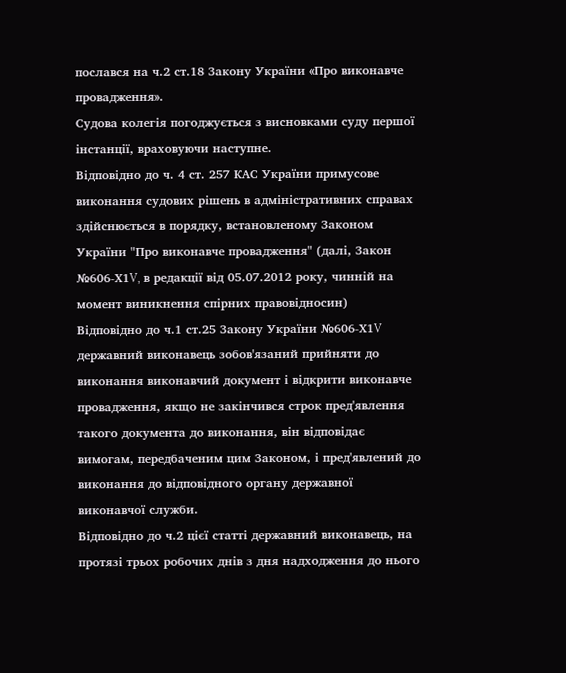послався на ч.2 ст.18 Закону України «Про виконавче провадження».
Судова колегія погоджується з висновками суду першої інстанції, враховуючи наступне.
Відповідно до ч. 4 ст. 257 КАС України примусове виконання судових рішень в адміністративних справах здійснюється в порядку, встановленому Законом України "Про виконавче провадження" (далі, Закон №606-Х1V, в редакції від 05.07.2012 року, чинній на момент виникнення спірних правовідносин)
Відповідно до ч.1 ст.25 Закону України №606-Х1V державний виконавець зобов'язаний прийняти до виконання виконавчий документ і відкрити виконавче провадження, якщо не закінчився строк пред'явлення такого документа до виконання, він відповідає вимогам, передбаченим цим Законом, і пред'явлений до виконання до відповідного органу державної виконавчої служби.
Відповідно до ч.2 цієї статті державний виконавець, на протязі трьох робочих днів з дня надходження до нього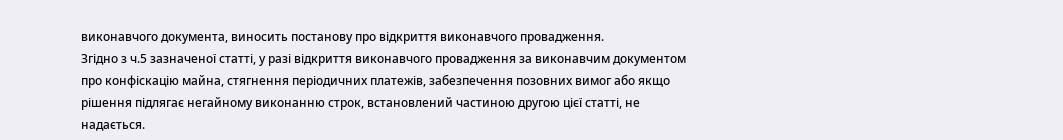виконавчого документа, виносить постанову про відкриття виконавчого провадження.
Згідно з ч.5 зазначеної статті, у разі відкриття виконавчого провадження за виконавчим документом про конфіскацію майна, стягнення періодичних платежів, забезпечення позовних вимог або якщо рішення підлягає негайному виконанню строк, встановлений частиною другою цієї статті, не надається.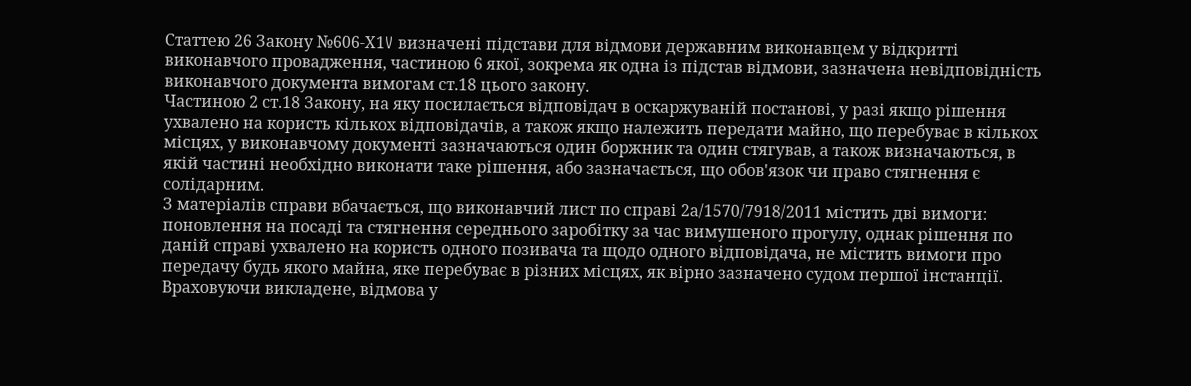Статтею 26 Закону №606-Х1V визначені підстави для відмови державним виконавцем у відкритті виконавчого провадження, частиною 6 якої, зокрема як одна із підстав відмови, зазначена невідповідність виконавчого документа вимогам ст.18 цього закону.
Частиною 2 ст.18 Закону, на яку посилається відповідач в оскаржуваній постанові, у разі якщо рішення ухвалено на користь кількох відповідачів, а також якщо належить передати майно, що перебуває в кількох місцях, у виконавчому документі зазначаються один боржник та один стягував, а також визначаються, в якій частині необхідно виконати таке рішення, або зазначається, що обов'язок чи право стягнення є солідарним.
З матеріалів справи вбачається, що виконавчий лист по справі 2а/1570/7918/2011 містить дві вимоги: поновлення на посаді та стягнення середнього заробітку за час вимушеного прогулу, однак рішення по даній справі ухвалено на користь одного позивача та щодо одного відповідача, не містить вимоги про передачу будь якого майна, яке перебуває в різних місцях, як вірно зазначено судом першої інстанції.
Враховуючи викладене, відмова у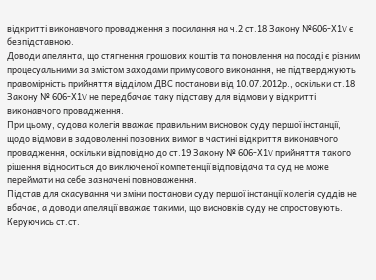відкритті виконавчого провадження з посилання на ч.2 ст.18 Закону №606-Х1V є безпідставною.
Доводи апелянта, що стягнення грошових коштів та поновлення на посаді є різним процесуальними за змістом заходами примусового виконання, не підтверджують правомірність прийняття відділом ДВС постанови від 10.07.2012р., оскільки ст.18 Закону № 606-Х1V не передбачає таку підставу для відмови у відкритті виконавчого провадження.
При цьому, судова колегія вважає правильним висновок суду першої інстанції, щодо відмови в задоволенні позовних вимог в частині відкриття виконавчого провадження, оскільки відповідно до ст.19 Закону № 606-Х1V прийняття такого рішення відноситься до виключеної компетенції відповідача та суд не може переймати на себе зазначені повноваження.
Підстав для скасування чи зміни постанови суду першої інстанції колегія суддів не вбачає, а доводи апеляції вважає такими, що висновків суду не спростовують.
Керуючись ст.ст.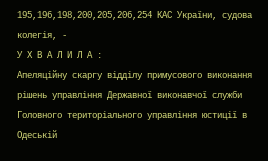195,196,198,200,205,206,254 КАС України, судова колегія, -
У Х В А Л И Л А :
Апеляційну скаргу відділу примусового виконання рішень управління Державної виконавчої служби Головного територіального управління юстиції в Одеській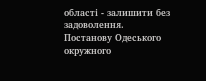області - залишити без задоволення.
Постанову Одеського окружного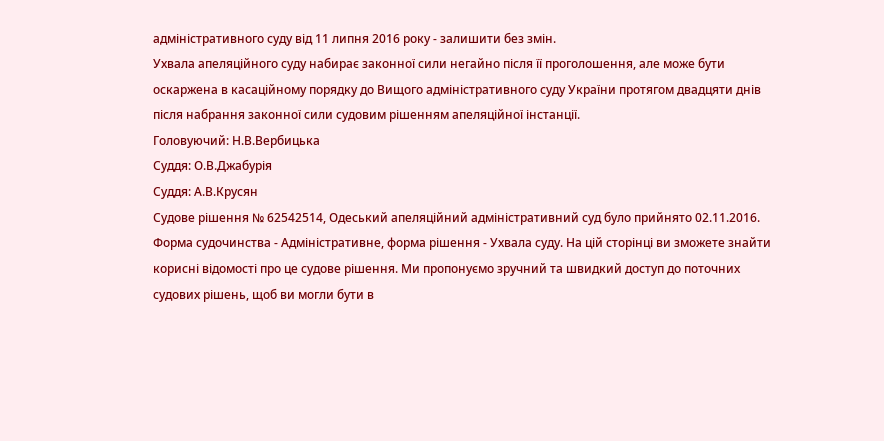адміністративного суду від 11 липня 2016 року - залишити без змін.
Ухвала апеляційного суду набирає законної сили негайно після її проголошення, але може бути оскаржена в касаційному порядку до Вищого адміністративного суду України протягом двадцяти днів після набрання законної сили судовим рішенням апеляційної інстанції.
Головуючий: Н.В.Вербицька
Суддя: О.В.Джабурія
Суддя: А.В.Крусян
Судове рішення № 62542514, Одеський апеляційний адміністративний суд було прийнято 02.11.2016. Форма судочинства - Адміністративне, форма рішення - Ухвала суду. На цій сторінці ви зможете знайти корисні відомості про це судове рішення. Ми пропонуємо зручний та швидкий доступ до поточних судових рішень, щоб ви могли бути в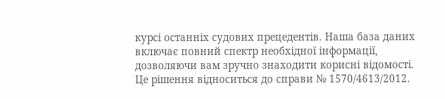курсі останніх судових прецедентів. Наша база даних включає повний спектр необхідної інформації, дозволяючи вам зручно знаходити корисні відомості.
Це рішення відноситься до справи № 1570/4613/2012.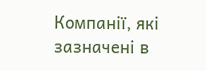Компанії, які зазначені в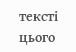тексті цього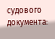судового документа: